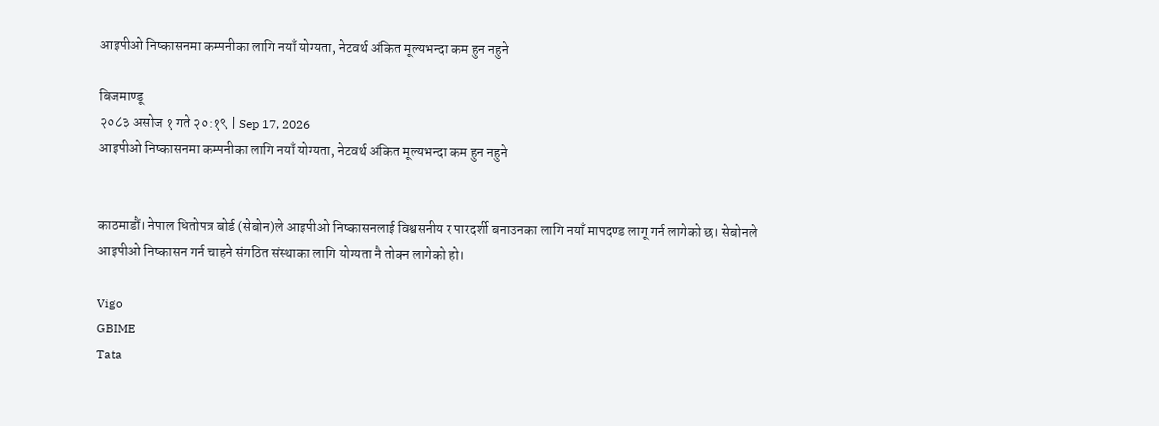आइपीओ निष्कासनमा कम्पनीका लागि नयाँ योग्यता, नेटवर्थ अंकित मूल्यभन्दा कम हुन नहुने

बिजमाण्डू
२०८३ असोज १ गते २०:१९ | Sep 17, 2026
आइपीओ निष्कासनमा कम्पनीका लागि नयाँ योग्यता, नेटवर्थ अंकित मूल्यभन्दा कम हुन नहुने


काठमाडौं। नेपाल धितोपत्र बोर्ड (सेबोन)ले आइपीओ निष्कासनलाई विश्वसनीय र पारदर्शी बनाउनका लागि नयाँ मापदण्ड लागू गर्न लागेको छ। सेबोनले आइपीओ निष्कासन गर्न चाहने संगठित संस्थाका लागि योग्यता नै तोक्न लागेको हो।

Vigo
GBIME
Tata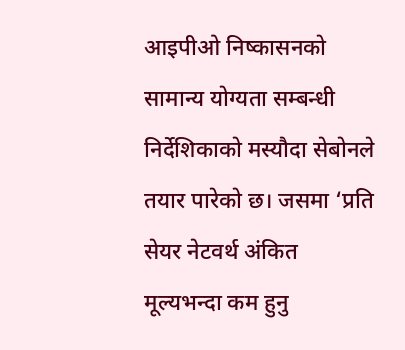आइपीओ निष्कासनको सामान्य योग्यता सम्बन्धी निर्देशिकाको मस्यौदा सेबोनले तयार पारेको छ। जसमा ‘प्रति सेयर नेटवर्थ अंकित मूल्यभन्दा कम हुनु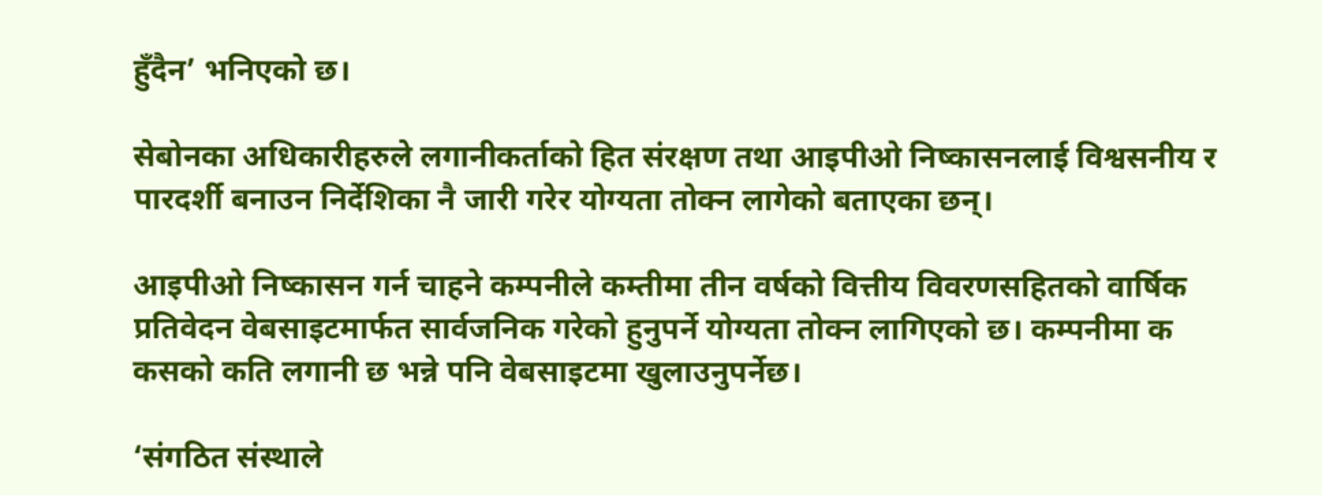हुँदैन’ भनिएको छ।

सेबोनका अधिकारीहरुले लगानीकर्ताको हित संरक्षण तथा आइपीओ निष्कासनलाई विश्वसनीय र पारदर्शी बनाउन निर्देशिका नै जारी गरेर योग्यता तोक्न लागेको बताएका छन्।

आइपीओ निष्कासन गर्न चाहने कम्पनीले कम्तीमा तीन वर्षको वित्तीय विवरणसहितको वार्षिक प्रतिवेदन वेबसाइटमार्फत सार्वजनिक गरेको हुनुपर्ने योग्यता तोक्न लागिएको छ। कम्पनीमा क कसको कति लगानी छ भन्ने पनि वेबसाइटमा खुलाउनुपर्नेछ।

‘संगठित संस्थाले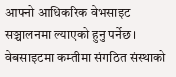आफ्नो आधिकरिक वेभसाइट सञ्चालनमा ल्याएको हुनु पर्नेछ। वेबसाइटमा कम्तीमा संगठित संस्थाको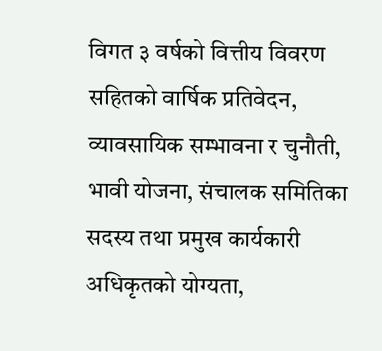विगत ३ वर्षको वित्तीय विवरण सहितको वार्षिक प्रतिवेदन, व्यावसायिक सम्भावना र चुनौती, भावी योजना, संचालक समितिका सदस्य तथा प्रमुख कार्यकारी अधिकृतको योग्यता,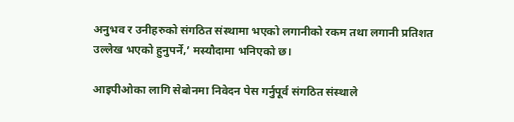अनुभव र उनीहरुको संगठित संस्थामा भएको लगानीको रकम तथा लगानी प्रतिशत उल्लेख भएको हुनुपर्ने,’ मस्यौदामा भनिएको छ।

आइपीओका लागि सेबोनमा निवेदन पेस गर्नुपूर्व संगठित संस्थाले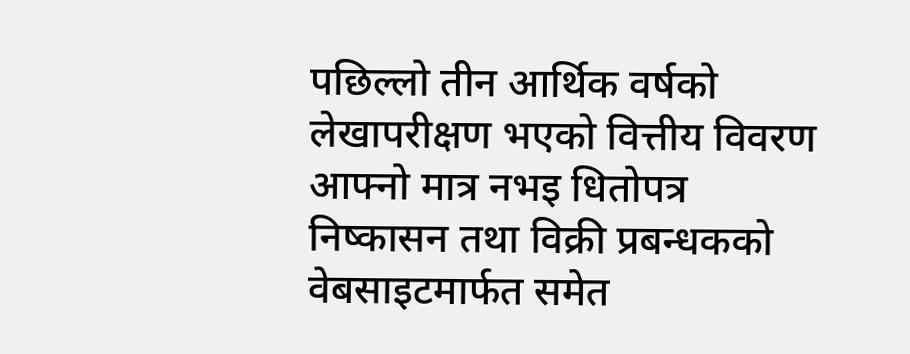पछिल्लो तीन आर्थिक वर्षको लेखापरीक्षण भएको वित्तीय विवरण आफ्नो मात्र नभइ धितोपत्र निष्कासन तथा विक्री प्रबन्धकको वेबसाइटमार्फत समेत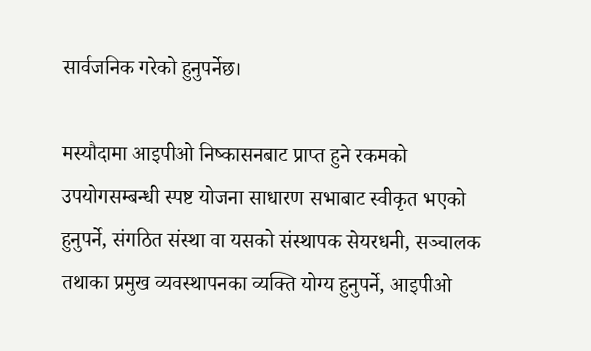सार्वजनिक गरेको हुनुपर्नेछ।

मस्यौदामा आइपीओ निष्कासनबाट प्राप्त हुने रकमको उपयोगसम्बन्धी स्पष्ट योजना साधारण सभाबाट स्वीकृत भएको हुनुपर्ने, संगठित संस्था वा यसको संस्थापक सेयरधनी, सञ्चालक तथाका प्रमुख व्यवस्थापनका व्यक्ति योग्य हुनुपर्ने, आइपीओ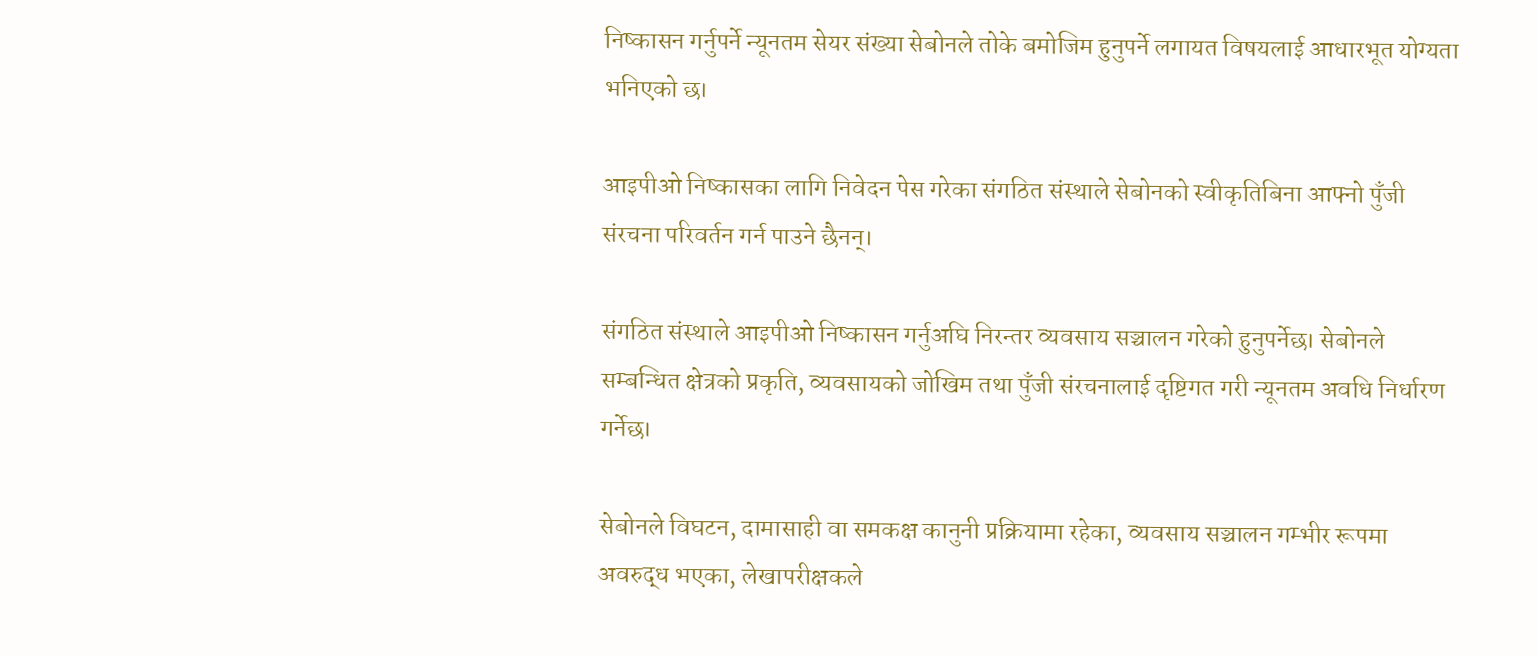निष्कासन गर्नुपर्ने न्यूनतम सेयर संख्या सेबोनले तोके बमोजिम हुनुपर्ने लगायत विषयलाई आधारभूत योग्यता भनिएको छ।

आइपीओ निष्कासका लागि निवेदन पेस गरेका संगठित संस्थाले सेबोनको स्वीकृतिबिना आफ्नो पुँजी संरचना परिवर्तन गर्न पाउने छैनन्।

संगठित संस्थाले आइपीओ निष्कासन गर्नुअघि निरन्तर व्यवसाय सञ्चालन गरेको हुनुपर्नेछ। सेबोनले सम्बन्धित क्षेत्रको प्रकृति, व्यवसायको जोखिम तथा पुँजी संरचनालाई दृष्टिगत गरी न्यूनतम अवधि निर्धारण गर्नेछ।

सेबोनले विघटन, दामासाही वा समकक्ष कानुनी प्रक्रियामा रहेका, व्यवसाय सञ्चालन गम्भीर रूपमा अवरुद्ध भएका, लेखापरीक्षकले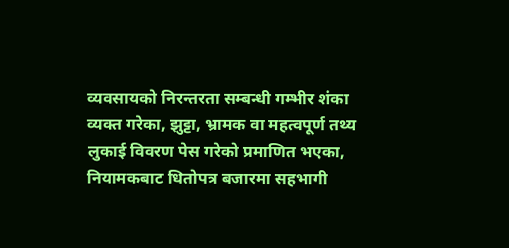व्यवसायको निरन्तरता सम्बन्धी गम्भीर शंका व्यक्त गरेका, झुट्टा, भ्रामक वा महत्वपूर्ण तथ्य लुकाई विवरण पेस गरेको प्रमाणित भएका, नियामकबाट धितोपत्र बजारमा सहभागी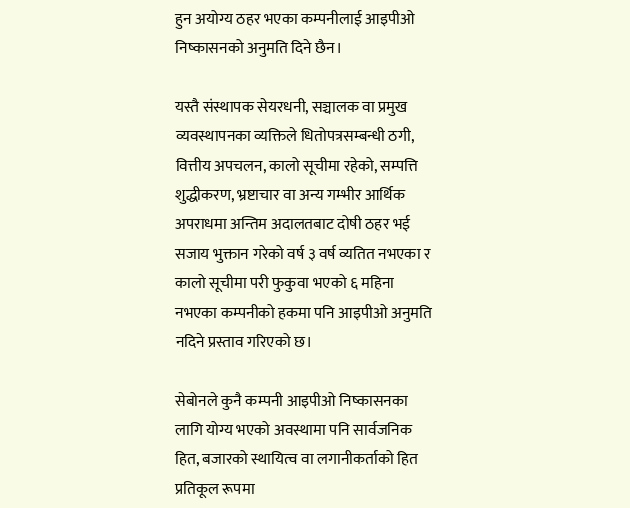हुन अयोग्य ठहर भएका कम्पनीलाई आइपीओ निष्कासनको अनुमति दिने छैन।

यस्तै संस्थापक सेयरधनी, सञ्चालक वा प्रमुख व्यवस्थापनका व्यक्तिले धितोपत्रसम्बन्धी ठगी, वित्तीय अपचलन, कालो सूचीमा रहेको, सम्पत्ति शुद्धीकरण, भ्रष्टाचार वा अन्य गम्भीर आर्थिक अपराधमा अन्तिम अदालतबाट दोषी ठहर भई सजाय भुक्तान गरेको वर्ष ३ वर्ष व्यतित नभएका र कालो सूचीमा परी फुकुवा भएको ६ महिना नभएका कम्पनीको हकमा पनि आइपीओ अनुमति नदिने प्रस्ताव गरिएको छ।

सेबोनले कुनै कम्पनी आइपीओ निष्कासनका लागि योग्य भएको अवस्थामा पनि सार्वजनिक हित, बजारको स्थायित्व वा लगानीकर्ताको हित प्रतिकूल रूपमा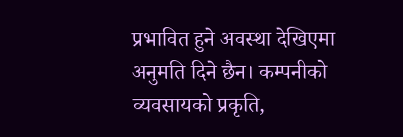प्रभावित हुने अवस्था देखिएमा अनुमति दिने छैन। कम्पनीको व्यवसायको प्रकृति,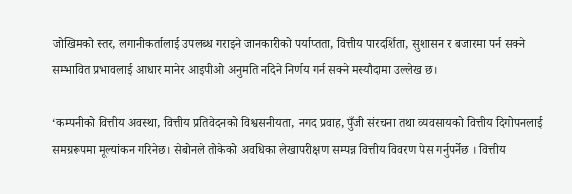जोखिमको स्तर, लगानीकर्तालाई उपलब्ध गराइने जानकारीको पर्याप्तता, वित्तीय पारदर्शिता, सुशासन र बजारमा पर्न सक्ने सम्भावित प्रभावलाई आधार मानेर आइपीओ अनुमति नदिने निर्णय गर्न सक्ने मस्यौदामा उल्लेख छ।

‘कम्पनीको वित्तीय अवस्था, वित्तीय प्रतिवेदनको विश्वसनीयता, नगद प्रवाह, पुँजी संरचना तथा व्यवसायको वित्तीय दिगोपनलाई समग्ररूपमा मूल्यांकन गरिनेछ। सेबोनले तोकेको अवधिका लेखापरीक्षण सम्पन्न वित्तीय विवरण पेस गर्नुपर्नेछ । वित्तीय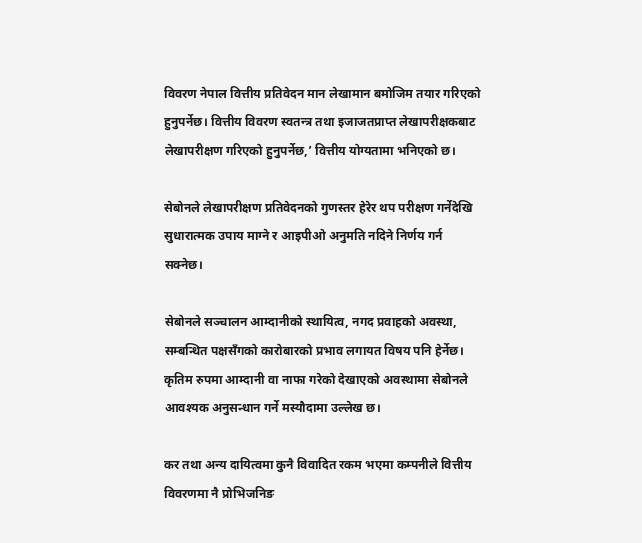विवरण नेपाल वित्तीय प्रतिवेदन मान लेखामान बमोजिम तयार गरिएको हुनुपर्नेछ। वित्तीय विवरण स्वतन्त्र तथा इजाजतप्राप्त लेखापरीक्षकबाट लेखापरीक्षण गरिएको हुनुपर्नेछ,’ वित्तीय योग्यतामा भनिएको छ।

सेबोनले लेखापरीक्षण प्रतिवेदनको गुणस्तर हेरेर थप परीक्षण गर्नेदेखि सुधारात्मक उपाय माग्ने र आइपीओ अनुमति नदिने निर्णय गर्न सक्नेछ।

सेबोनले सञ्चालन आम्दानीको स्थायित्व, नगद प्रवाहको अवस्था, सम्बन्धित पक्षसँगको कारोबारको प्रभाव लगायत विषय पनि हेर्नेछ। कृतिम रुपमा आम्दानी वा नाफा गरेको देखाएको अवस्थामा सेबोनले आवश्यक अनुसन्धान गर्ने मस्यौदामा उल्लेख छ।

कर तथा अन्य दायित्वमा कुनै विवादित रकम भएमा कम्पनीले वित्तीय विवरणमा नै प्रोभिजनिङ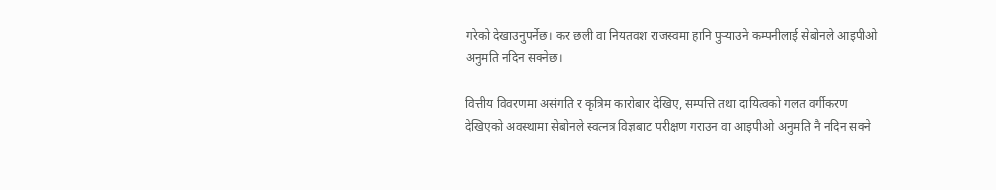गरेको देखाउनुपर्नेछ। कर छली वा नियतवश राजस्वमा हानि पुर्‍याउने कम्पनीलाई सेबोनले आइपीओ अनुमति नदिन सक्नेछ।

वित्तीय विवरणमा असंगति र कृत्रिम कारोबार देखिए, सम्पत्ति तथा दायित्वको गलत वर्गीकरण देखिएको अवस्थामा सेबोनले स्वत्नत्र विज्ञबाट परीक्षण गराउन वा आइपीओ अनुमति नै नदिन सक्ने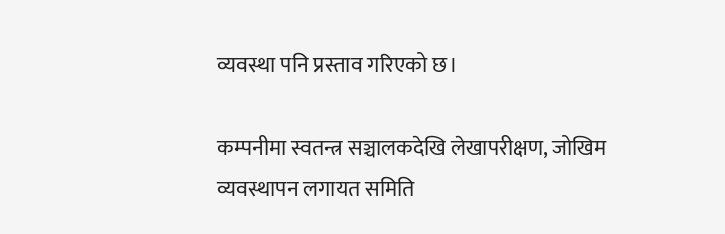व्यवस्था पनि प्रस्ताव गरिएको छ।

कम्पनीमा स्वतन्त्र सञ्चालकदेखि लेखापरीक्षण, जोखिम व्यवस्थापन लगायत समिति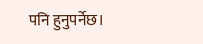पनि हुनुपर्नेछ।